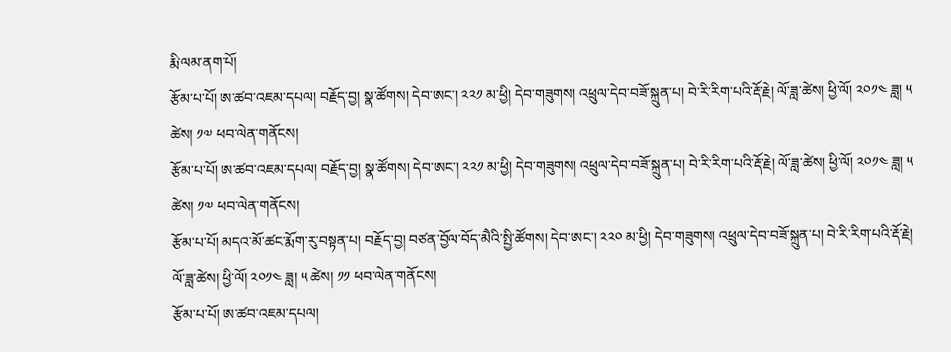རྨི་ལམ་ནག་པོ།
རྩོམ་པ་པོ། ཨ་ཚབ་འཇམ་དཔལ། བརྗོད་བྱ། སྣ་ཚོགས། དེབ་ཨང་། ༢༢༡ མ་ཕྱི། དེབ་གཟུགས། འཕྲུལ་དེབ་བཟོ་སྐྲུན་པ། བེ་རི་རིག་པའི་རྡོ་རྗེ། ལོ་ཟླ་ཚེས། ཕྱི་ལོ། ༢༠༡༤ ཟླ། ༥ ཚེས། ༡༧ ཕབ་ལེན་གནོངས།
རྩོམ་པ་པོ། ཨ་ཚབ་འཇམ་དཔལ། བརྗོད་བྱ། སྣ་ཚོགས། དེབ་ཨང་། ༢༢༡ མ་ཕྱི། དེབ་གཟུགས། འཕྲུལ་དེབ་བཟོ་སྐྲུན་པ། བེ་རི་རིག་པའི་རྡོ་རྗེ། ལོ་ཟླ་ཚེས། ཕྱི་ལོ། ༢༠༡༤ ཟླ། ༥ ཚེས། ༡༧ ཕབ་ལེན་གནོངས།
རྩོམ་པ་པོ། མདའ་མོ་ཚང་རྨོག་རུ་བསྟན་པ། བརྗོད་བྱ། བཙན་བྱོལ་བོད་མཻའི་སྤྱི་ཚོགས། དེབ་ཨང་། ༢༢༠ མ་ཕྱི། དེབ་གཟུགས། འཕྲུལ་དེབ་བཟོ་སྐྲུན་པ། བེ་རི་རིག་པའི་རྡོ་རྗེ། ལོ་ཟླ་ཚེས། ཕྱི་ལོ། ༢༠༡༤ ཟླ། ༥ ཚེས། ༡༡ ཕབ་ལེན་གནོངས།
རྩོམ་པ་པོ། ཨ་ཚབ་འཇམ་དཔལ།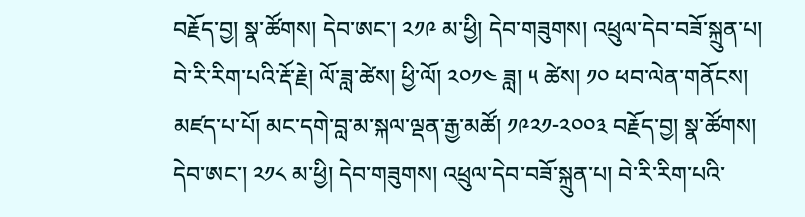བརྗོད་བྱ། སྣ་ཚོགས། དེབ་ཨང་། ༢༡༩ མ་ཕྱི། དེབ་གཟུགས། འཕྲུལ་དེབ་བཟོ་སྐྲུན་པ། བེ་རི་རིག་པའི་རྡོ་རྗེ། ལོ་ཟླ་ཚེས། ཕྱི་ལོ། ༢༠༡༤ ཟླ། ༥ ཚེས། ༡༠ ཕབ་ལེན་གནོངས།
མཛད་པ་པོ། མང་དགེ་བླ་མ་སྐལ་ལྡན་རྒྱ་མཚོ། ༡༩༢༡-༢༠༠༣ བརྗོད་བྱ། སྣ་ཚོགས། དེབ་ཨང་། ༢༡༨ མ་ཕྱི། དེབ་གཟུགས། འཕྲུལ་དེབ་བཟོ་སྐྲུན་པ། བེ་རི་རིག་པའི་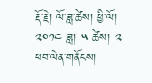རྡོ་རྗེ། ལོ་ཟླ་ཚེས། ཕྱི་ལོ། ༢༠༡༤ ཟླ། ༥ ཚེས། ༢ ཕབ་ལེན་གནོངས།